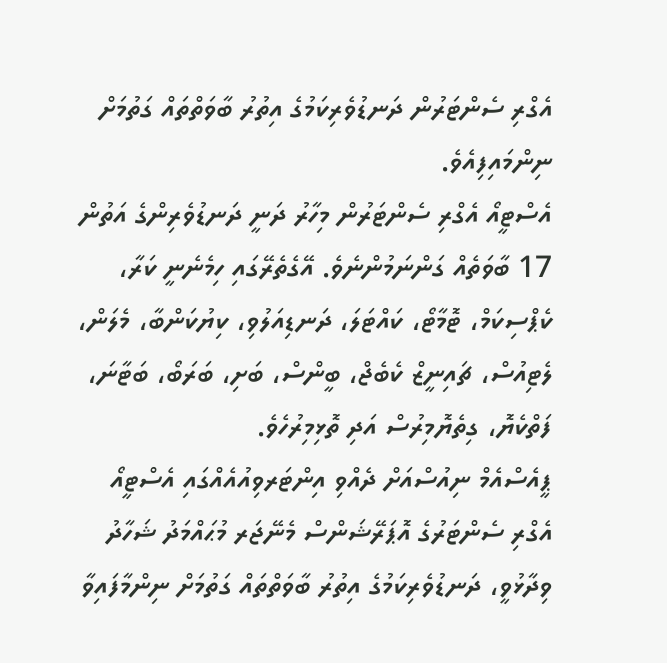އެގްރި ސެންޓަރުން ދަނޑުވެރިކަމުގެ އިތުރު ބާވަތްތައް ގަތުމަށް ނިންމައިފިއެވެ.
އެސްޓީއޯ އެގްރި ސެންޓަރުން މިހާރު ދަނީ ދަނޑުވެރިންގެ އަތުން 17 ބާވަތެއް ގަންނަމުންނެވެ. އޭގެތެރޭގައި ހިމެނެނީ ކަރާ، ކެޕްސިކަމް، ޓޮމާޓޯ، ކައްޓަލަ، ދަނޑިއަލުވި، ކިޔުކަންބާ، މެލަން، ލެޓިއުސް، ޗައިނީޒް ކެބެޖް، ބީންސް، ބަށި، ބަރަބޯ، ބަޓާނަ، ފަތްކެޔޮ، ގިތެޔޮމިރުސް އަދި ތޮޅިމިރުހެވެ.
ޕީއެސްއެމް ނިއުސްއަށް ދެއްވި އިންޓަރވިއުއެއްގައި އެސްޓީއޯ އެގްރި ސެންޓަރުގެ އޮޕަރޭޝަންސް މެނޭޖަރ މުޙައްމަދު ޝަހާދު ވިދާޅުވީ، ދަނޑުވެރިކަމުގެ އިތުރު ބާވަތްތައް ގަތުމަށް ނިންމާފައިވާ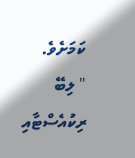ކަމަށެވެ.
" ލިބޭ ރިކުއެސްޓާއި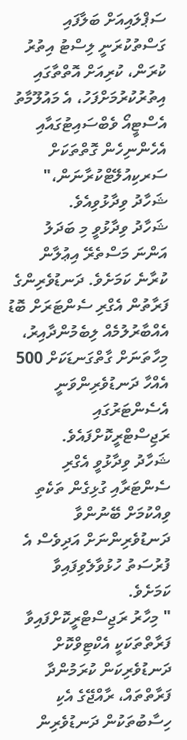ސަޕްލައިއަށް ބަލާފައި ގަސްތުކުރަނީ ލިސްޓު އިތުރު ކުރަން، ކުރިއަށް އޮތްތާގައި އިތުރުކުރުމަށްފަހު، އެ މައުލޫމާތު އެސްޓީއޯ ވެބްސައިޓުގައާއި އެހެންނިހެން ގޮތްތަކަށް ސަރކިއުލޭޓްކުރާނަން،" ޝަހާދު ވިދާޅުވިއެވެ.
ޝަހާދު ވިދާޅުވީ މި ބަދަލު އަންނަ މަސްތެރޭ އިޢުލާން ކުރާނެ ކަމަށެވެ. ދަނޑުވެރިންގެ ފަރާތުން އެގްރި ސެންޓަރަށް ބޮޑު އެއްބާރުލުމެއް ލިބެމުންދާއިރު، މިހާތަނަށް ގާތްގަނޑަކަށް 500 އެއްހާ ދަނޑުވެރިންވަނީ އެސެންޓަރުގައި ރަޖިސްޓްރީކޮށްފައެވެ.
ޝަހާދު ވިދާޅުވީ އެގްރި ސެންޓަރާއި ގުޅިގެން ތަކެތި ވިއްކުމަށް ބޭނުންވާ ދަނޑުވެރިންނަށް އަދިވެސް އެ ފުރުސަތު ހުޅުވާލެވިފައިވާ ކަމަށެވެ.
" މިހާރު ރަޖިސްޓްރީކޮށްފައިވާ ފަރާތްތަކަކީ އެކްޓިވްކޮށް ދަނޑުވެރިކަން ކުރަމުންދާ ފަރާތްތައް، ރާއްޖޭގެ އެކި ހިސާބުތަކުން ދަނޑުވެރިން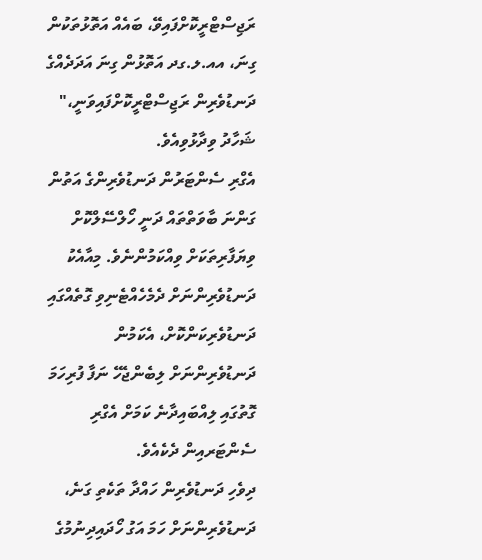ރަޖިސްޓްރީކޮށްފައިވޭ، ބައެއް އަތޮޅުތަކުން ގިނަ، އއ.ލ.ގދ އަތޮޅުން ގިނަ އަދަދެއްގެ ދަނޑުވެރިން ރަޖިސްޓްރީކޮށްފައިވަނީ،" ޝަހާދު ވިދާޅުވިއެވެ.
އެގްރި ސެންޓަރުން ދަނޑުވެރިންގެ އަތުން ގަންނަ ބާވަތްތައް ދަނީ ހޯލްސޭލްކޮށް ވިޔަފާރިތަކަށް ވިއްކަމުންނެވެ. މިއާއެކު ދަނޑުވެރިންނަށް ދެމެހެއްޓެނިވި ގޮތެއްގައި ދަނޑުވެރިކަންކޮށް، އެކަމުން ދަނޑުވެރިންނަށް ލިބެންޖެހޭ ނަފާ ފުރިހަމަ ގޮތުގައި ލިއްބައިދާނެ ކަމަށް އެގްރި ސެންޓަރއިން ދެކެއެވެ.
ދިވެހި ދަނޑުވެރިން ހައްދާ ތަކެތި ގަނެ، ދަނޑުވެރިންނަށް ހަމަ އަގު ހޯދައިދިނުމުގެ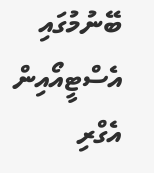ބޭނުމުގައި އެސްޓީއޯއިން އެގްރި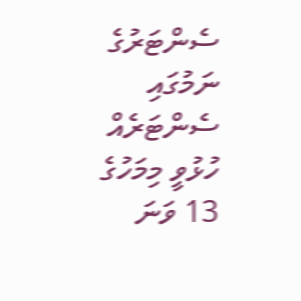ސެންޓަރުގެ ނަމުގައި ސެންޓަރެއް ހުޅުވީ މިމަހުގެ 13 ވަނަ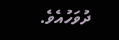ދުވަހުއެވެ.